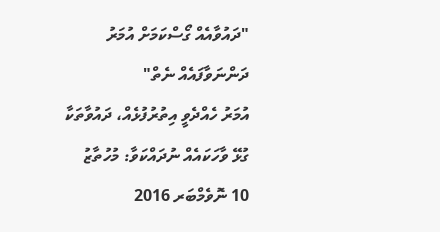"ދައުވާއެއް ގޯސްކަމަށް އުމަރު ދަންނަވާފައެއް ނެތް"
އުމަރު ހެއްދެވީ އިތުރުފުޅެއް، ދައުވާތަކާ ގުޅޭ ވާހަކައެއް ނުދައްކަވާ: މުހުތާޒު
10 ނޮވެމްބަރ 2016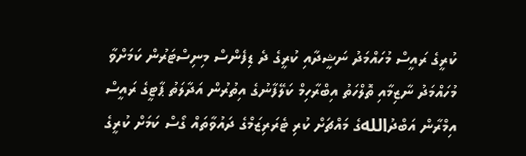ކުރީގެ ރައީސް މުހައްމަދު ނަޝީދާއި ކުރީގެ ދެ ޑިފެންސް މިނިސްޓަރުން ކަމަށްވާ މުހައްމަދު ނާޒިމާއި ތޮލްހަތު އިބްރާހިމް ކަލޭފާނުގެ އިތުރުން އަދާލަތު ޕާޓީގެ ރައީސް އިމްރާން އަބްދުاللهގެ މައްޗަށް ކުރި ޓެރަރިޒަމްގެ ދައުވާތައް ގޯސް ކަމަށް ކުރީގެ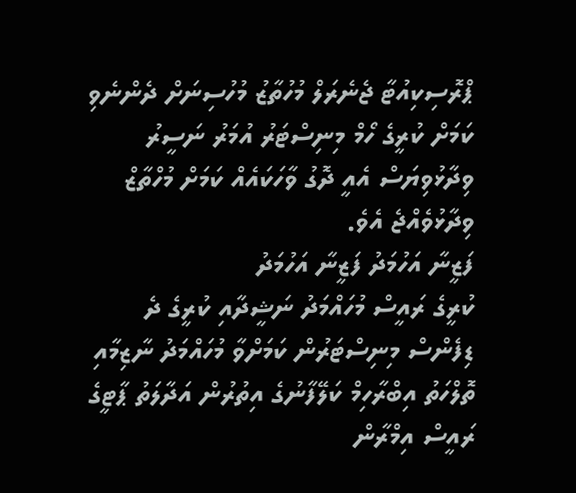ޕްރޮސިކިއުޓާ ޖެނެރަލް މުހުތާޒު މުހުސިނަށް ދެންނެވި ކަމަށް ކުރީގެ ހޯމް މިނިސްޓަރު އުމަރު ނަސީރު ވިދާޅުވިޔަސް އެއީ ދޮގު ވާހަކައެއް ކަމަށް މުހްތާޒް ވިދާޅުވެއްޖެ އެވެ.
ފަޒީނާ އަހުމަދު ފަޒީނާ އަހުމަދު
ކުރީގެ ރައީސް މުހައްމަދު ނަޝީދާއި ކުރީގެ ދެ ޑިފެންސް މިނިސްޓަރުން ކަމަށްވާ މުހައްމަދު ނާޒިމާއި ތޮލްހަތު އިބްރާހިމް ކަލޭފާނުގެ އިތުރުން އަދާލަތު ޕާޓީގެ ރައީސް އިމްރާން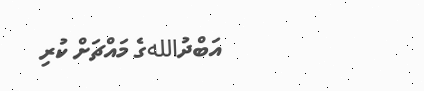އަބްދުاللهގެ މައްޗަށް ކުރި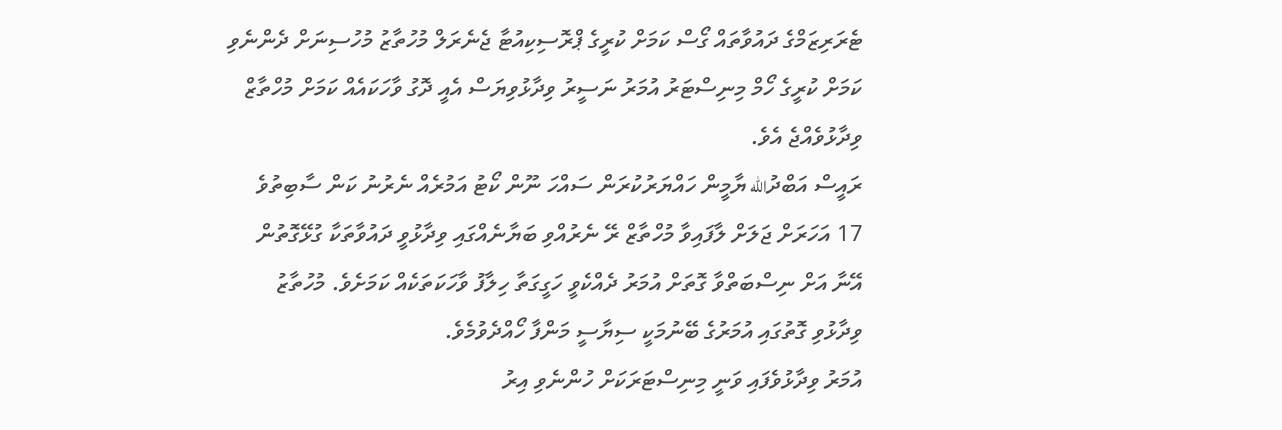ޓެރަރިޒަމްގެ ދައުވާތައް ގޯސް ކަމަށް ކުރީގެ ޕްރޮސިކިއުޓާ ޖެނެރަލް މުހުތާޒު މުހުސިނަށް ދެންނެވި ކަމަށް ކުރީގެ ހޯމް މިނިސްޓަރު އުމަރު ނަސީރު ވިދާޅުވިޔަސް އެއީ ދޮގު ވާހަކައެއް ކަމަށް މުހްތާޒް ވިދާޅުވެއްޖެ އެވެ.
ރައީސް އަބްދުالله ޔާމީން ހައްޔަރުކުރަން ސައްހަ ނޫން ކޯޓު އަމުރެއް ނެރުނު ކަން ސާބިތުވެ 17 އަހަރަށް ޖަލަށް ލާފައިވާ މުހްތާޒް ރޭ ނެރުއްވި ބަޔާނެއްގައި ވިދާޅުވީ ދައުވާތަކާ ގުޅޭގޮތުން އޭނާ އަށް ނިސްބަތްވާ ގޮތަށް އުމަރު ދެއްކެވީ ހަގީގަތާ ހިލާފު ވާހަކަތަކެއް ކަމަށެވެ. މުހުތާޒު ވިދާޅުވި ގޮތުގައި އުމަރުގެ ބޭނުމަކީ ސިޔާސީ މަންފާ ހޯއްދެވުމެވެ.
އުމަރު ވިދާޅުވެފައި ވަނީ މިނިސްޓަރަކަށް ހުންނެވި އިރު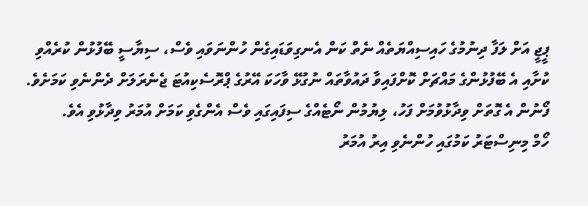ޕީޖީ އަށް ލަފާ ދިނުމުގެ ހައިސިއްޔަތެއް ނެތް ކަން އެނގިވަޑައިގެން ހުންނަވައި ވެސް، ސިޔާސީ ބޭފުޅުން ކުރެއްވި ކުށާއި އެ ބޭފުޅުންގެ މައްޗަށް ކޮށްފައިވާ ދައުވާތައް ނުގުޅޭ ވާހަކަ އޭރުގެ ޕްރޮސެކިއުޓަ ޖެނެރަލަށް ދެންނެވި ކަމަށެވެ. ފޯނުން އެ ގޮތަށް ވިދާޅުވުމަށް ފަހު، ލިޔުމުން ނޯޓެއްގެ ސިފައިގައި ވެސް އެންގެވި ކަމަށް އުމަރު ވިދާޅުވި އެވެ.
ހޯމް މިނިސްޓަރު ކަމުގައި ހުންނެވި އިރު އުމަރު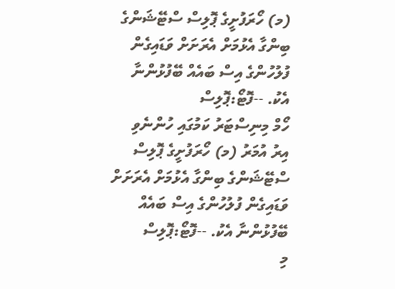(މ) ހޯރަފުށީގެ ޕޮލިސް ސްޓޭޝަންގެ ބިންގާ އެޅުމަށް އެރަށަށް ވަޑައިގެން ފުލުހުންގެ އިސް ބައެއް ބޭފުޅުންނާ އެކު. --ފޮޓޯ:ޕޮލިސް
ހޯމް މިނިސްޓަރު ކަމުގައި ހުންނެވި އިރު އުމަރު (މ) ހޯރަފުށީގެ ޕޮލިސް ސްޓޭޝަންގެ ބިންގާ އެޅުމަށް އެރަށަށް ވަޑައިގެން ފުލުހުންގެ އިސް ބައެއް ބޭފުޅުންނާ އެކު. --ފޮޓޯ:ޕޮލިސް
މި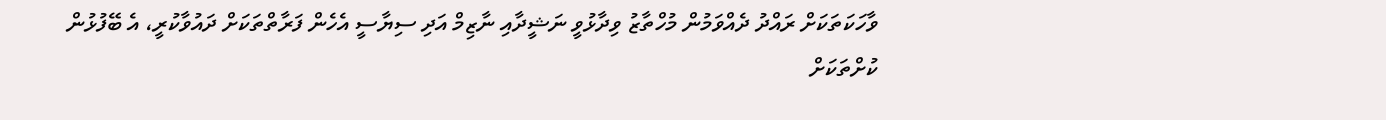ވާހަކަތަކަށް ރައްދު ދެއްވަމުން މުހްތާޒު ވިދާޅުވީ ނަޝީދާއި ނާޒިމް އަދި ސިޔާސީ އެހެން ފަރާތްތަކަށް ދައުވާކުރީ، އެ ބޭފުޅުން ކުށްތަކަށް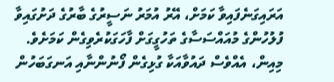އަރައިގަނެފައިވާ ކަމަށް، އޭރު އުމަރު ނަސީރުގެ ބާރުގެ ދަށުގައިވާ ފުލުހުންގެ މުއައްސަސާގެ ތަހުގީގަށް ފާހަގަކުރެވިގެން ކަމަށެވެ. މިއިން، އެއްވެސް ދައުވާއަކާ ގުޅިގެން ފޯނުންނާއި އަނގަބަހުން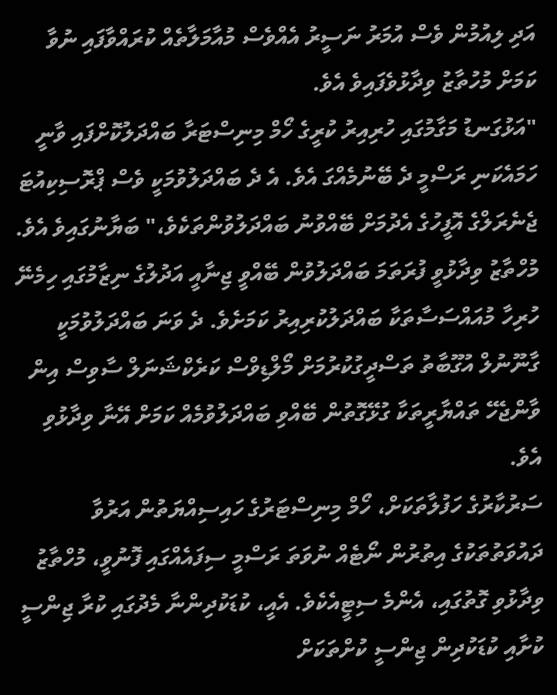އަދި ލިއުމުން ވެސް އުމަރު ނަސީރު އެއްވެސް މުއާމަލާތެއް ކުރައްވާފައި ނުވާ ކަމަށް މުހުތާޒު ވިދާޅުވެފައިވެ އެވެ.
"އަޅުގަނޑު މަގާމުގައި ހުރިއިރު ކުރީގެ ހޯމް މިނިސްޓަރާ ބައްދަލުކޮށްފައި ވާނީ ހަމައެކަނި ރަސްމީ ދެ ބޭނުމެއްގަ އެވެ. އެ ދެ ބައްދަލުވުމަކީ ވެސް ޕްރޮސިކިއުޓަ ޖެނެރަލްގެ އޮފީހުގެ އެދުމަށް ބޭއްވުނު ބައްދަލުވުންތަކެވެ،" ބަޔާނުގައިވެ އެވެ.
މުހްތާޒު ވިދާޅުވީ ފުރަތަމަ ބައްދަލުވުން ބޭއްވީ ޖިނާއީ އަދުލުގެ ނިޒާމުގައި ހިމެނޭ ހުރިހާ މުއައްސަސާތަކާ ބައްދަލުކުރިއިރު ކަމަށެވެ. ދެ ވަނަ ބައްދަލުވުމަކީ ގާނޫނުލް އުގޫބާތު ތަސްދީގުކުރުމަށް މޯލްޑިވްސް ކަރެކްޝަނަލް ސާވިސް އިން ވާންޖެހޭ ތައްޔާރީތަކާ ގުޅޭގޮތުން ބޭއްވި ބައްދަލުވުމެއް ކަމަށް އޭނާ ވިދާޅުވި އެވެ.
ސަރުކާރުގެ ހަފުލާތަކަށް، ހޯމް މިނިސްޓަރުގެ ހައިސިއްޔަތުން އަރުވާ ދައުވަތުތަކުގެ އިތުރުން ނޯޓެއް ނުވަތަ ރަސްމީ ސިފައެއްގައި ފޮނުވީ، މުހްތާޒު ވިދާޅުވި ގޮތުގައި، އެންމެ ސިޓީއެކެވެ. އެއީ، ކުޑަކުދިންނާ މެދުގައި ކުރާ ޖިންސީ ކުށާއި ކުޑަކުދިން ޖިންސީ ކުށްތަކަށް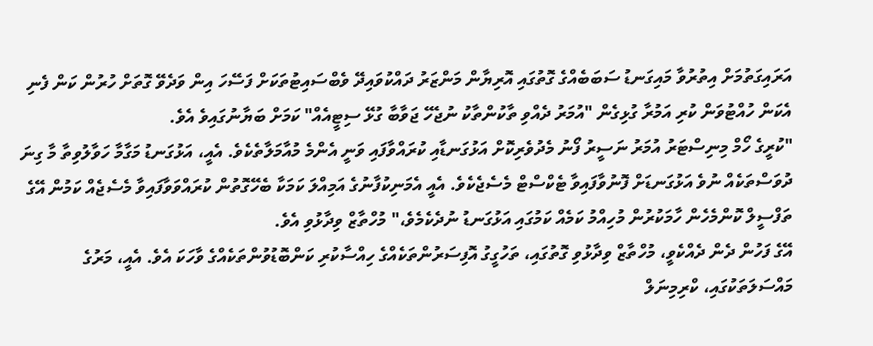އަރައިގަތުމަށް އިތުރުވާ މައިގަނޑު ސަބަބެއްގެ ގޮތުގައި އޮރިޔާން މަންޒަރު ދައްކުވައިދޭ ވެބްސައިޓުތަކަށް ފަސޭހަ އިން ވަދެވޭ ގޮތަށް ހުރުން ކަން ފެނި އެކަން ހުއްޓުވަން ކުރި އަމުރާ ގުޅިގެން "އުމަރު ދެއްވި ތާކުންތާކު ނުޖެހޭ ޖަވާބާ ގުޅޭ ސިޓީއެއް" ކަމަށް ބަޔާނުގައިވެ އެވެ.
"ކުރީގެ ހޯމް މިނިސްޓަރު އުމަރު ނަސީރު ފޯނު މެދުވެރިކޮށް އަޅުގަނޑާއި ކުރައްވާފައި ވަނީ އެންމެ މުއާމަލާތެކެވެ. އެއީ، އަޅުގަނޑު މަގާމާ ހަވާލުވިތާ މާ ގިނަ ދުވަސްތަކެއް ނުވެ އަޅުގަނޑަށް ފޮނުވާފައިވާ ޓެކްސްޓް މެސެޖެކެވެ. އެއީ އެމަނިކުފާނުގެ އަމިއްލަ ކަމަކާ ބެހޭގޮތުން ކުރައްވަވާފައިވާ މެސެޖެއް ކަމުން އޭގެ ތަފްސީލް ކޮންމެހެން ހާމަކުރުން މުހިއްމު ކަމެއް ކަމުގައި އަޅުގަނޑު ނުދެކެމެވެ،" މުހްތާޒް ވިދާޅުވި އެވެ.
އޭގެ ފަހުން ދެން ދެއްކެވީ، މުހްތާޒް ވިދާޅުވި ގޮތުގައި، ތަހުގީގު އޮފިސަރުންތަކެއްގެ ހިއްސާކުރި ކަންބޮޑުވުންތަކެއްގެ ވާހަކަ އެވެ. އެއީ، މަރުގެ މައްސަލަތަކުގައި، ކްރިމިނަލް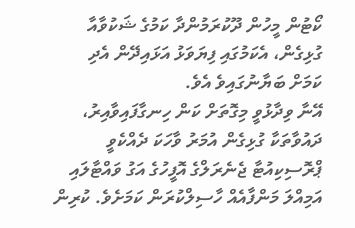ކޯޓުން މީހުން ދޫކުރަމުންދާ ކަމުގެ ޝަކުވާއާ ގުޅިގެން، އެކަމުގައި ފިޔަވަޅު އަޅައިދޭން އެދި ކަމަށް ބަޔާނުގައިވެ އެވެ.
އޭނާ ވިދާޅުވީ މިގޮތަށް ކަން ހިނގާފައިވާއިރު، ދައުވާތަކާ ގުޅިގެން އުމަރު ވާހަކަ ދެއްކެވީ ޕްރޮސިކިއުޓާ ޖެނެރަލްގެ އޮފީހުގެ އަގު ވައްޓާލައި އަމިއްލަ މަންފާއެއް ހާސިލްކުރަން ކަމަށެވެ. ކުރިން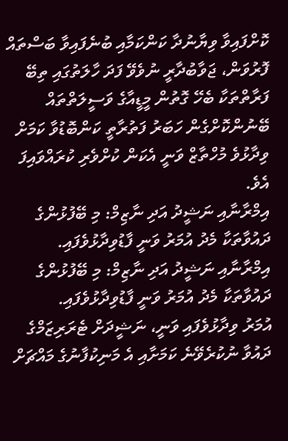ކޮށްފައިވާ ވިޔާނުދާ ކަންކަމާއި ބުނެފައިވާ ބަސްތައް ފޮރުވަން، ޖަވާބުދާރީ ނުވެވޭ ފަދަ ހާލަތުގައި ތިބޭ ފަރާތްތަކާ ބެހޭ ގޮތުން މީޑީއާގެ ވަސީލަތްތައް ބޭނުންކޮށްގެން ހަބަރު ފަތުރާތީ ކަންބޮޑުވާ ކަމަށް ވިދާޅުވެ މުހްތާޒް ވަނީ އެކަން ކުށްވެރި ކުރައްވައިފަ އެވެ.
އިމްރާނާއި ނަޝީދު އަދި ނާޒިމް: މި ބޭފުޅުންގެ ދައުވާތަކާ މެދު އުމަރު ވަނީ ފާޑުވިދާޅުވެފައި.
އިމްރާނާއި ނަޝީދު އަދި ނާޒިމް: މި ބޭފުޅުންގެ ދައުވާތަކާ މެދު އުމަރު ވަނީ ފާޑުވިދާޅުވެފައި.
އުމަރު ވިދާޅުވެފައި ވަނީ، ނަޝީދަށް ޓެރަރިޒަމްގެ ދައުވާ ނުކުރެވޭނެ ކަމަށާއި އެ މަނިކުފާނުގެ މައްޗަށް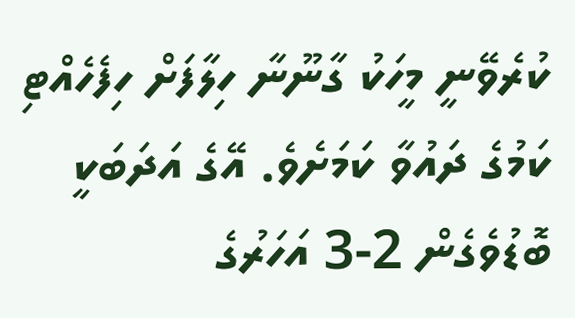ކުރެވޭނީ މީހަކު ގާނޫނާ ހިލާފަށް ހިފެހެއްޓި ކަމުގެ ދައުވާ ކަމަށެވެ. އޭގެ އަދަބަކީ ބޮޑުވެގެން 2-3 އަހަރުގެ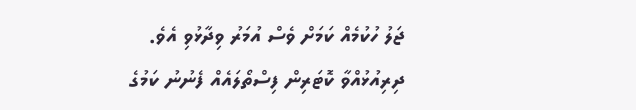ޖަލު ހުކުމެއް ކަމަށް ވެސް އުމަރު ވިދާޅުވި އެވެ. ދިރިއުޅުއްވާ ކޮޓަރިން ފިސްތޯލައެއް ފެނުނު ކަމުގެ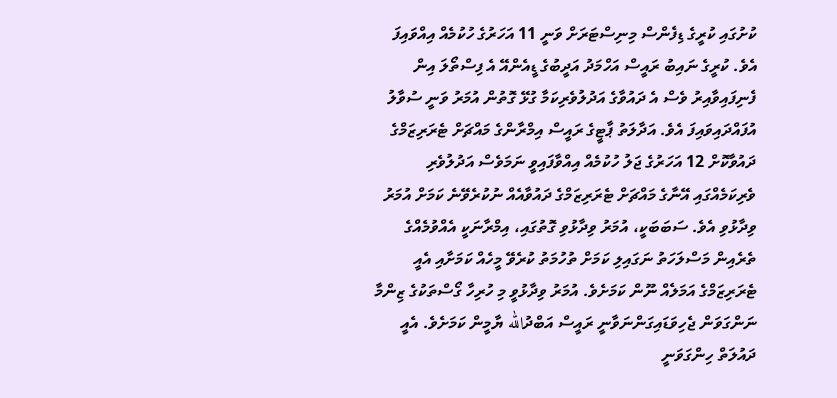ކުށުގައި ކުރީގެ ޑިފެންސް މިނިސްޓަރަށް ވަނީ 11 އަހަރުގެ ހުކުމެއް އިއްވައިފަ އެވެ. ކުރީގެ ނައިބު ރައީސް އަހްމަދު އަދީބުގެ ޑީއެންއޭ އެ ފިސްތޯލަ އިން ފެނިފައިވާއިރު ވެސް އެ ދައުވާގެ އަދުލުވެރިކަމާ ގުޅޭ ގޮތުން އުމަރު ވަނީ ސުވާލު އުފައްދައިވައިފަ އެވެ. އަދާލަތު ޕާޓީގެ ރައީސް އިމްރާންގެ މައްޗަށް ޓެރަރިޒަމްގެ ދައުވާކޮށް 12 އަހަރުގެ ޖަލު ހުކުމެއް އިއްވާފައިވީ ނަމަވެސް އަދުލުވެރި ވެރިކަމެއްގައި އޭނާގެ މައްޗަށް ޓެރަރިޒަމްގެ ދައުވާއެއް ނުކުރެވޭނެ ކަމަށް އުމަރު ވިދާޅުވި އެވެ. ސަބަބަކީ، އުމަރު ވިދާޅުވި ގޮތުގައި، އިމްރާނަކީ އެއްވުމެއްގެ ތެރެއިން މަސްލަހަތު ނަގައިލި ކަމަށް ތުހުމަތު ކުރެވޭ މީހެއް ކަމަށާއި އެއީ ޓެރަރިޒަމްގެ އަމަލެއް ނޫން ކަމަށެވެ. އުމަރު ވިދާޅުވީ މި ހުރިހާ ގޯސްތަކުގެ ޒިންމާ ނަންގަވަން ޖެހިވަޑައިގަންނަވާނީ ރައީސް އަބްދުالله ޔާމީން ކަމަށެވެ. އެއީ ދައުލަތް ހިންގަވަނީ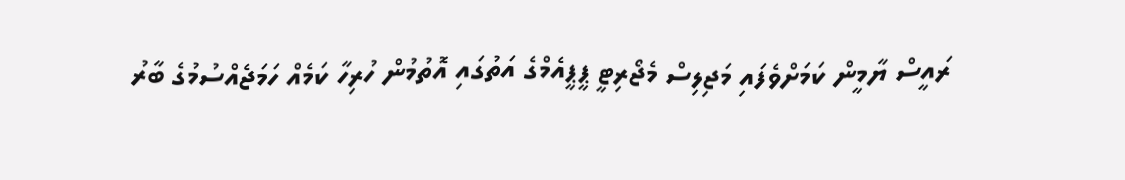ރައީސް ޔާމީން ކަމަށްވެފައި މަޖިލިސް މެޖޯރިޓީ ޕީޕީއެމްގެ އަތުގައި އޮތުމުން ހުރިހާ ކަމެއް ހަމަޖެއްސުމުގެ ބާރު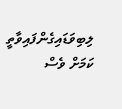ލިބިވަޑައިގެންފައިވާތީ ކަމަށް ވެސް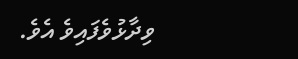ވިދާޅުވެފައިވެ އެވެ.